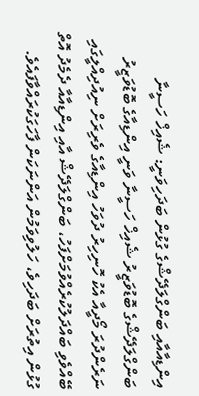އިންޑިއާއާއި ބަންގްލަދޭޝްގެ ގުޅުން ބަދަހިވަނީ: ޝެއިޚް ހަސީނާ
ބަންގްލަދޭޝްގެ ބޮޑުވަޒީރު ޝެއިޚް ހަސީނާ ވަނީ އިންޑިއާގެ ބޮޑުވަޒީރު ނަރެންދުރަ މޯދީއާ އެކު ހޮނިހިރު ދުވަހު އިންޑިއާގެ ވެރިރަށް ނިއުދިއްލީގައި ބޭއްވެވި ބައްދަލުކުރެއްވުމަށްފަހު، ބަންގްލަދޭޝް އާއި އިންޑިއާއާ ދެމެދު އޮތް ގުޅުން އިތުރަށް ބަދަހިވެ، ހަލުވިވަމުން އަންނަކަން ފާހަގަކުރައްވާފައެވެ.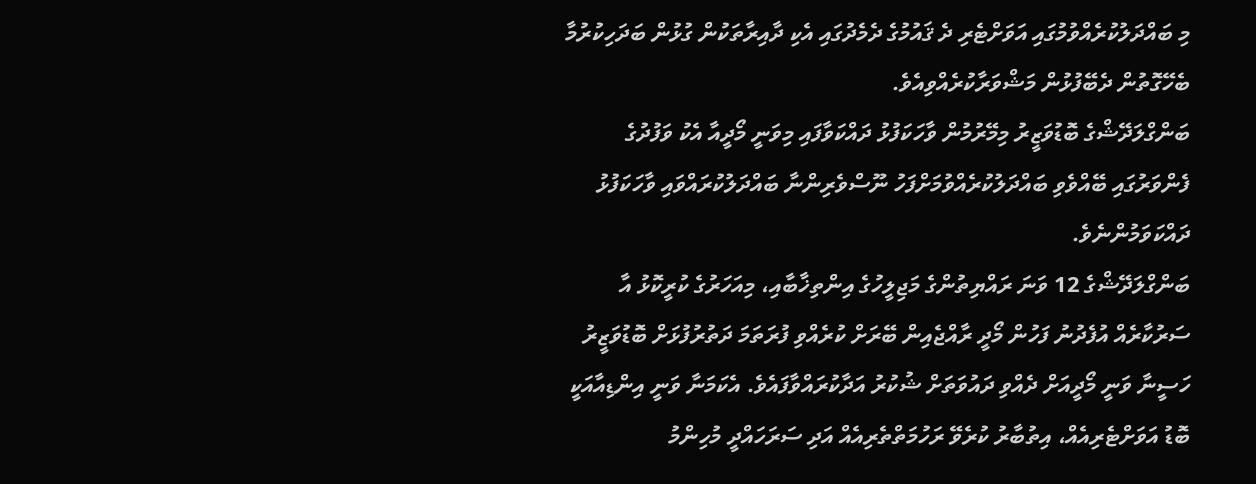މި ބައްދަލުކުރެއްވުމުގައި އަވަށްޓެރި ދެ ޤައުމުގެ ދެމެދުގައި އެކި ދާއިރާތަކުން ގުޅުން ބަދަހިކުރުމާ ބެހޭގޮތުން ދެބޭފުޅުން މަޝްވަރާކުރެއްވިއެވެ.
ބަންގްލަދޭޝްގެ ބޮޑުވަޒީރު މިމޭރުމުން ވާހަކަފުޅު ދައްކަވާފައި މިވަނީ މޯދީއާ އެކު ވަފުދުގެ ފެންވަރުގައި ބޭއްވެވި ބައްދަލުކުރެއްވުމަށްފަހު ނޫސްވެރިންނާ ބައްދަލުކުރައްވައި ވާހަކަފުޅު ދައްކަވަމުންނެވެ.
ބަންގްލަދޭޝްގެ 12 ވަނަ ރައްޔިތުންގެ މަޖިލީހުގެ އިންތިޚާބާއި، މިއަހަރުގެ ކުރީކޮޅު އާ ސަރުކާރެއް އުފެދުނު ފަހުން މޯދީ ރާއްޖެއިން ބޭރަށް ކުރެއްވި ފުރަތަމަ ދަތުރުފުޅަށް ބޮޑުވަޒީރު ހަސީނާ ވަނީ މޯދީއަށް ދެއްވި ދައުވަތަށް ޝުކުރު އަދާކުރައްވާފައެވެ. އެކަމަނާ ވަނީ އިންޑިއާއަކީ ބޮޑު އަވަށްޓެރިއެއް، އިތުބާރު ކުރެވޭ ރަހުމަތްތެރިއެއް އަދި ސަރަހައްދީ މުހިންމު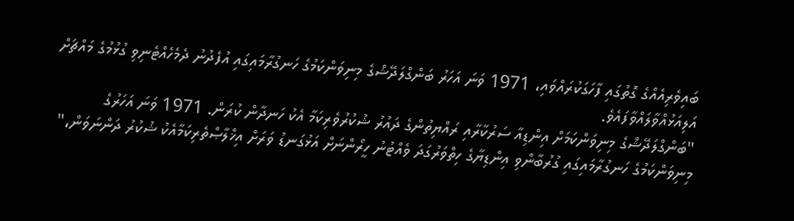ބައިވެރިއެއްގެ ގޮތުގައި ފާހަގަކުރައްވައި، 1971 ވަނަ އަހަރު ބަންގްލަދޭޝްގެ މިނިވަންކަމުގެ ހަނގުރާމައިގައި އުފެދުނު ދެމެހެއްޓެނިވި ގުޅުމުގެ މައްޗަށް އަލިއަޅުއްވާލައްވާފައެވެ.
"ބަންގްލަދޭޝްގެ މިނިވަންކަމަށް އިންޑިއާ ސަރުކާރާއި ރައްޔިތުންގެ ދައުރު ޝުކުރުވެރިކަމާ އެކު ހަނދާން ކުރަން. 1971 ވަނަ އަހަރުގެ މިނިވަންކަމުގެ ހަނގުރާމައިގައި ގުރުބާންވި އިންޑިޔާގެ ހިތްވަރުގަދަ ވެއްޓުނު ހީރޯންނަށް އަޅުގަނޑު ވަރަށް އިޚްލާޞްތެރިކަމާއެކު ޝުކުރު ދަންނަވަން،"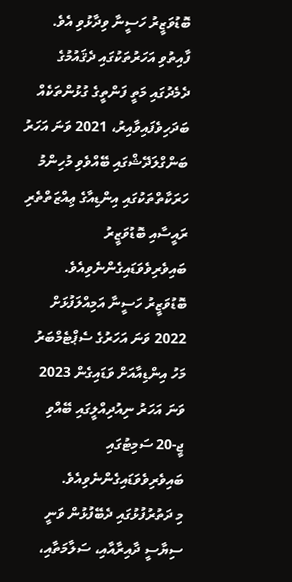ބޮޑުވަޒީރު ހަސީނާ ވިދާޅުވި އެވެ.
ފާއިތުވި އަހަރުތަކުގައި ދެޤައުމުގެ ދެމެދުގައި މަތީ ފަންތީގެ ގުޅުންތަކެއް ބަދަހިވެފައިވާއިރު، 2021 ވަނަ އަހަރު ބަންގްލަދޭޝްގައި ބޭއްވެވި މުހިންމު ހަރަކާތްތަކުގައި އިންޑިއާގެ ޢިއްޒަތްތެރި ރައީސާއި ބޮޑުވަޒީރު ބައިވެރިވެވަޑައިގެންނެވިއެވެ. ބޮޑުވަޒީރު ހަސީނާ އަމިއްލަފުޅަށް 2022 ވަނަ އަހަރުގެ ސެޕްޓެމްބަރު މަހު އިންޑިއާއަށް ވަޑައިގެން 2023 ވަނަ އަހަރު ނިއުދިއްލީގައި ބޭއްވި ޖީ-20 ސަމިޓުގައި ބައިވެރިވެވަޑައިގެންނެވިއެވެ.
މި ދަތުރުފުޅުގައި ދެބޭފުޅުން ވަނީ ސިޔާސީ ދާއިރާއާއި، ސަލާމަތާއި،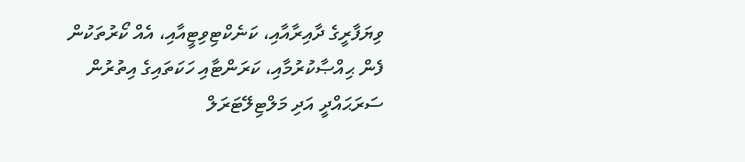ވިޔަފާރީގެ ދާއިރާއާއި، ކަނެކްޓިވިޓީއާއި، އެއް ކޯރުތަކުން ފެން ޙިއްޞާކުރުމާއި، ކަރަންޓާއި ހަކަތައިގެ އިތުރުން ސަރަޙައްދީ އަދި މަލްޓިލޭޓަރަލް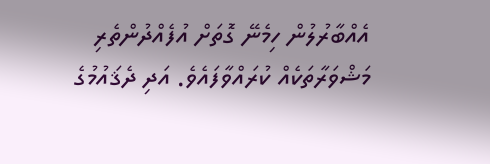އެއްބާރުލުން ހިމެނޭ ގޮތަށް އުފެއްދުންތެރި މަޝްވަރާތަކެއް ކުރައްވާފައެވެ. އަދި ދެޤައުމުގެ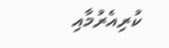ކުރިއެރުމާއި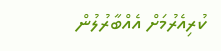ކުރިއެރުމަށް އެއްބާރުލުން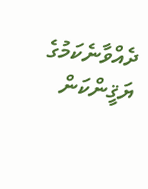ދެއްވާނެކަމުގެ ޔަޤީންކަން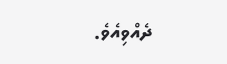ދެއްވިއެވެ.